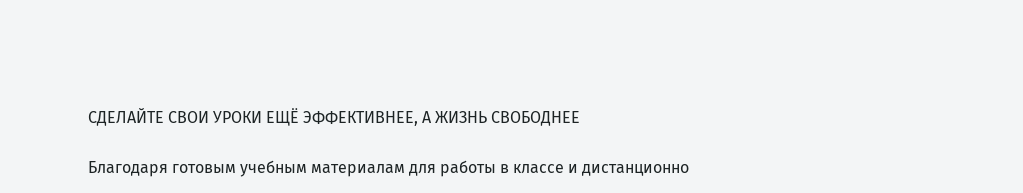СДЕЛАЙТЕ СВОИ УРОКИ ЕЩЁ ЭФФЕКТИВНЕЕ, А ЖИЗНЬ СВОБОДНЕЕ

Благодаря готовым учебным материалам для работы в классе и дистанционно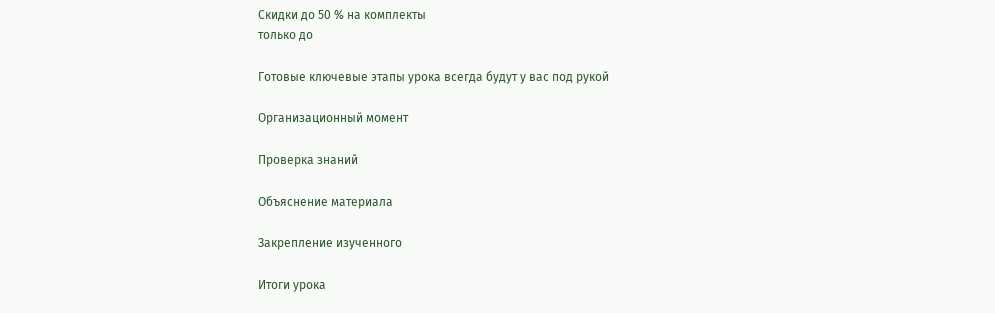Скидки до 50 % на комплекты
только до

Готовые ключевые этапы урока всегда будут у вас под рукой

Организационный момент

Проверка знаний

Объяснение материала

Закрепление изученного

Итоги урока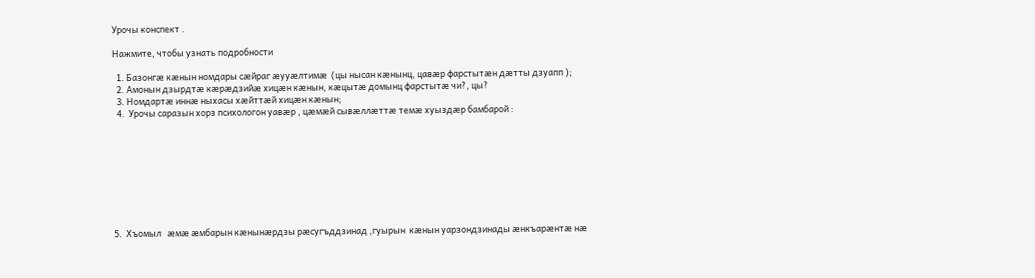Урочы конспект .

Нажмите, чтобы узнать подробности

  1. Базонгӕ кӕнын номдары сӕйраг ӕууӕлтимӕ  (цы нысан кӕнынц, цавӕр фарстытӕн дӕтты дзуапп );
  2. Амонын дзырдтӕ кӕрӕдзийӕ хицӕн кӕнын, кӕцытӕ домынц фарстытӕ чи?, цы?
  3. Номдартӕ иннӕ ныхасы хӕйттӕй хицӕн кӕнын;
  4.  Урочы саразын хорз психологон уавӕр , цӕмӕй сывӕллӕттӕ темӕ хуыздӕр бамбарой :









5.  Хъомыл   ӕмӕ ӕмбарын кӕнынӕрдзы рӕсугъддзинад ,гуырын  кӕнын уарзондзинады ӕнкъарӕнтӕ нӕ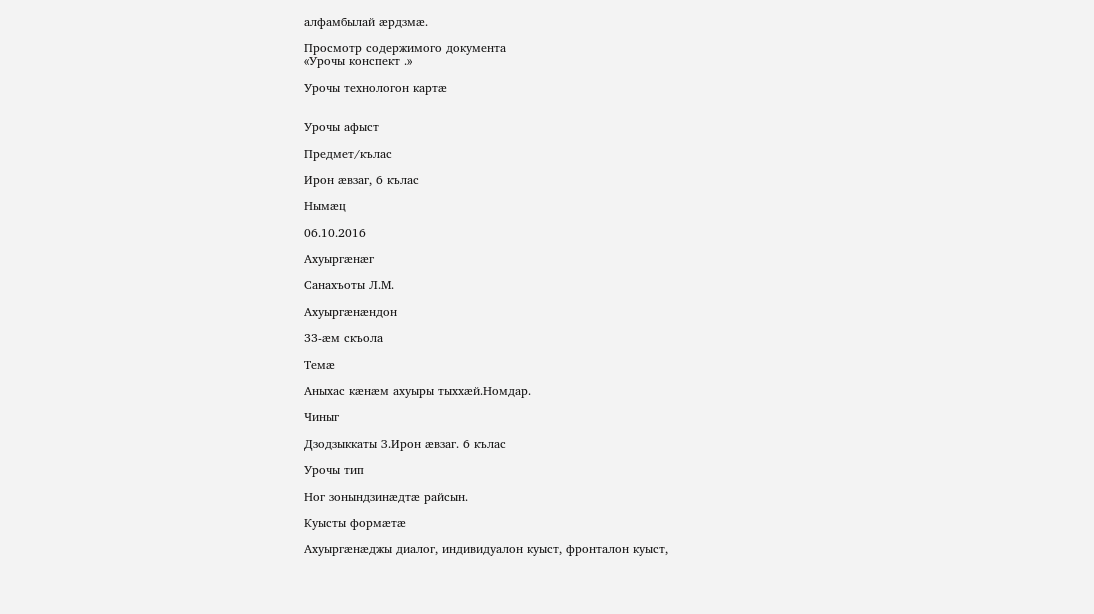алфамбылай ӕрдзмӕ.

Просмотр содержимого документа
«Урочы конспект .»

Урочы технологон картӕ


Урочы афыст

Предмет/кълас

Ирон ӕвзаг, 6 кълас

Нымӕц

06.10.2016

Ахуыргӕнӕг

Санахъоты Л.М.

Ахуыргӕнӕндон

33-ӕм скъола

Темӕ

Аныхас кӕнӕм ахуыры тыххӕй.Номдар.

Чиныг

Дзодзыккаты З.Ирон ӕвзаг. 6 кълас

Урочы тип

Ног зонындзинӕдтӕ райсын.

Куысты формӕтӕ

Ахуыргӕнӕджы диалог, индивидуалон куыст, фронталон куыст,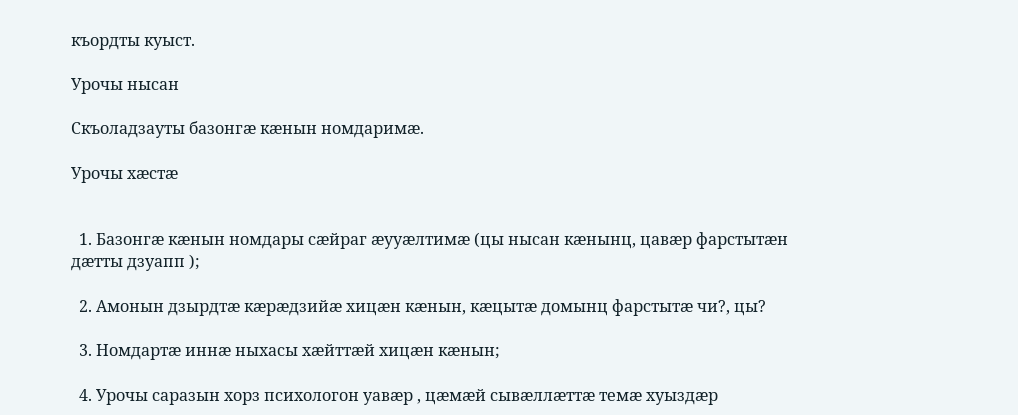къордты куыст.

Урочы нысан

Скъоладзауты базонгӕ кӕнын номдаримӕ.

Урочы хӕстӕ


  1. Базонгӕ кӕнын номдары сӕйраг ӕууӕлтимӕ (цы нысан кӕнынц, цавӕр фарстытӕн дӕтты дзуапп );

  2. Амонын дзырдтӕ кӕрӕдзийӕ хицӕн кӕнын, кӕцытӕ домынц фарстытӕ чи?, цы?

  3. Номдартӕ иннӕ ныхасы хӕйттӕй хицӕн кӕнын;

  4. Урочы саразын хорз психологон уавӕр , цӕмӕй сывӕллӕттӕ темӕ хуыздӕр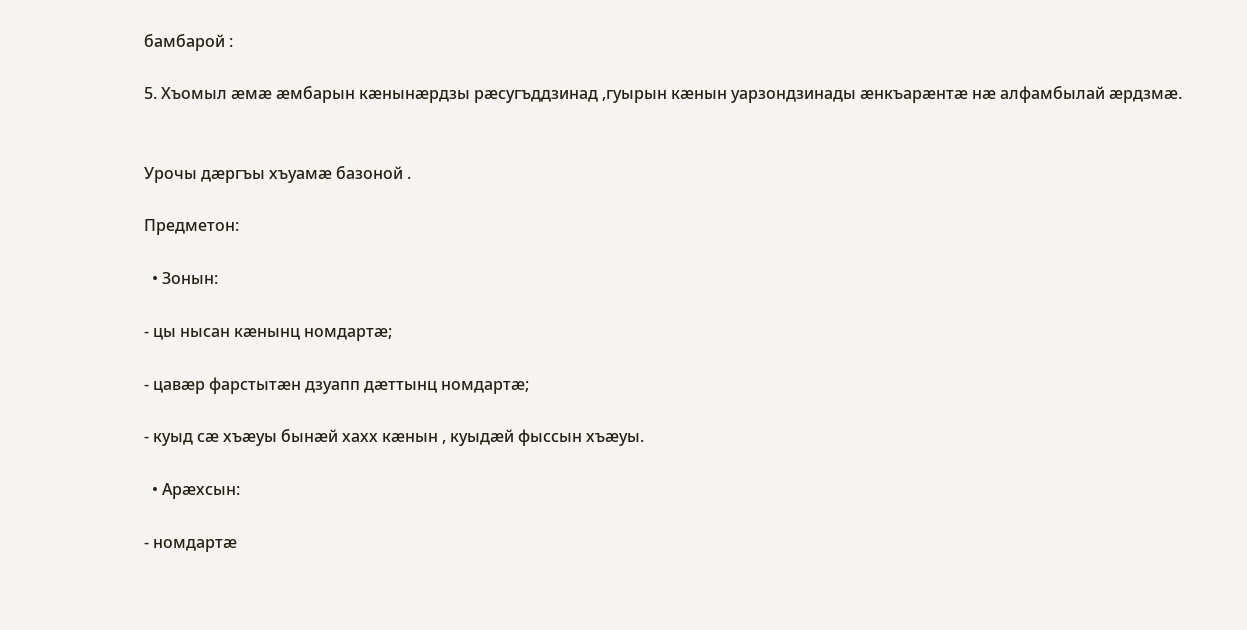бамбарой :

5. Хъомыл ӕмӕ ӕмбарын кӕнынӕрдзы рӕсугъддзинад ,гуырын кӕнын уарзондзинады ӕнкъарӕнтӕ нӕ алфамбылай ӕрдзмӕ.


Урочы дӕргъы хъуамӕ базоной .

Предметон:

  • Зонын:

- цы нысан кӕнынц номдартӕ;

- цавӕр фарстытӕн дзуапп дӕттынц номдартӕ;

- куыд сӕ хъӕуы бынӕй хахх кӕнын , куыдӕй фыссын хъӕуы.

  • Арӕхсын:

- номдартӕ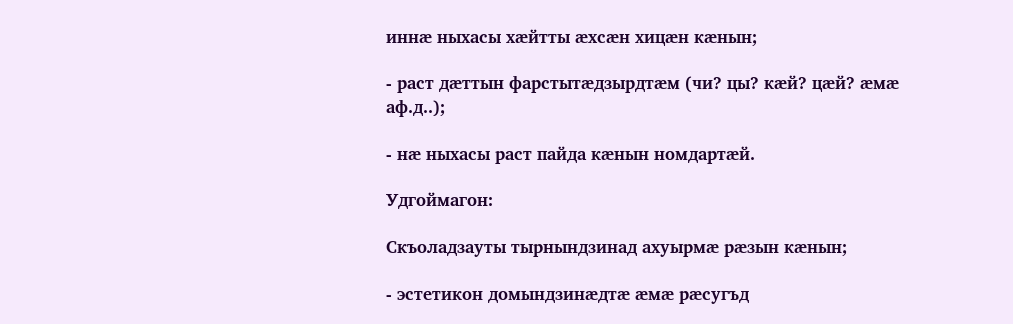иннӕ ныхасы хӕйтты ӕхсӕн хицӕн кӕнын;

- раст дӕттын фарстытӕдзырдтӕм (чи? цы? кӕй? цӕй? ӕмӕ аф.д..);

- нӕ ныхасы раст пайда кӕнын номдартӕй.

Удгоймагон:

Скъоладзауты тырнындзинад ахуырмæ рæзын кæнын;

- эстетикон домындзинӕдтӕ ӕмӕ рӕсугъд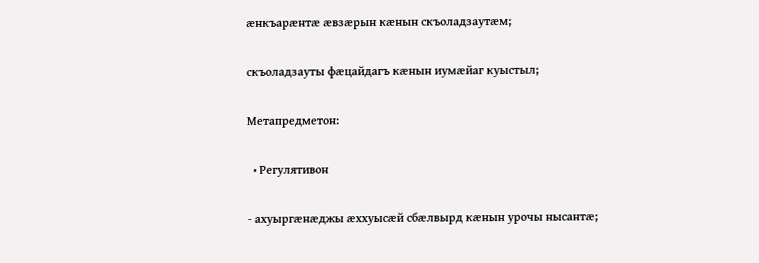ӕнкъарӕнтӕ ӕвзӕрын кӕнын скъоладзаутӕм;

скъоладзауты фӕцайдагъ кӕнын иумӕйаг куыстыл;

Метапредметон:

  • Регулятивон

- ахуыргӕнӕджы ӕххуысӕй сбӕлвырд кӕнын урочы нысантӕ;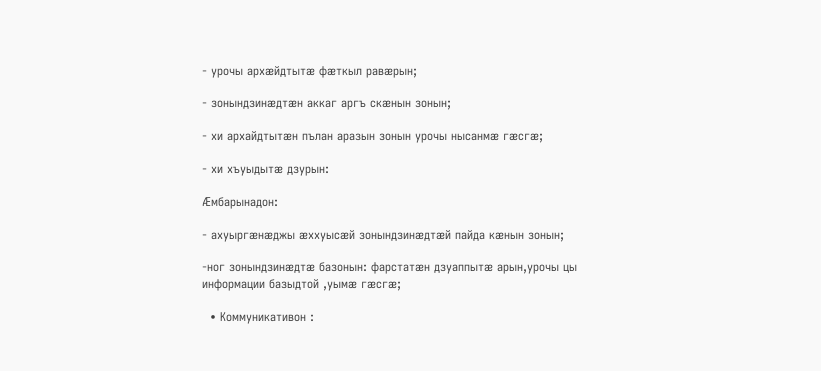- урочы архӕйдтытӕ фӕткыл равӕрын;

- зонындзинӕдтӕн аккаг аргъ скӕнын зонын;

- хи архайдтытӕн пълан аразын зонын урочы нысанмӕ гӕсгӕ;

- хи хъуыдытӕ дзурын:

Ӕмбарынадон:

- ахуыргӕнӕджы ӕххуысӕй зонындзинӕдтӕй пайда кӕнын зонын;

-ног зонындзинӕдтӕ базонын: фарстатӕн дзуаппытӕ арын,урочы цы информации базыдтой ,уымӕ гӕсгӕ;

  • Коммуникативон :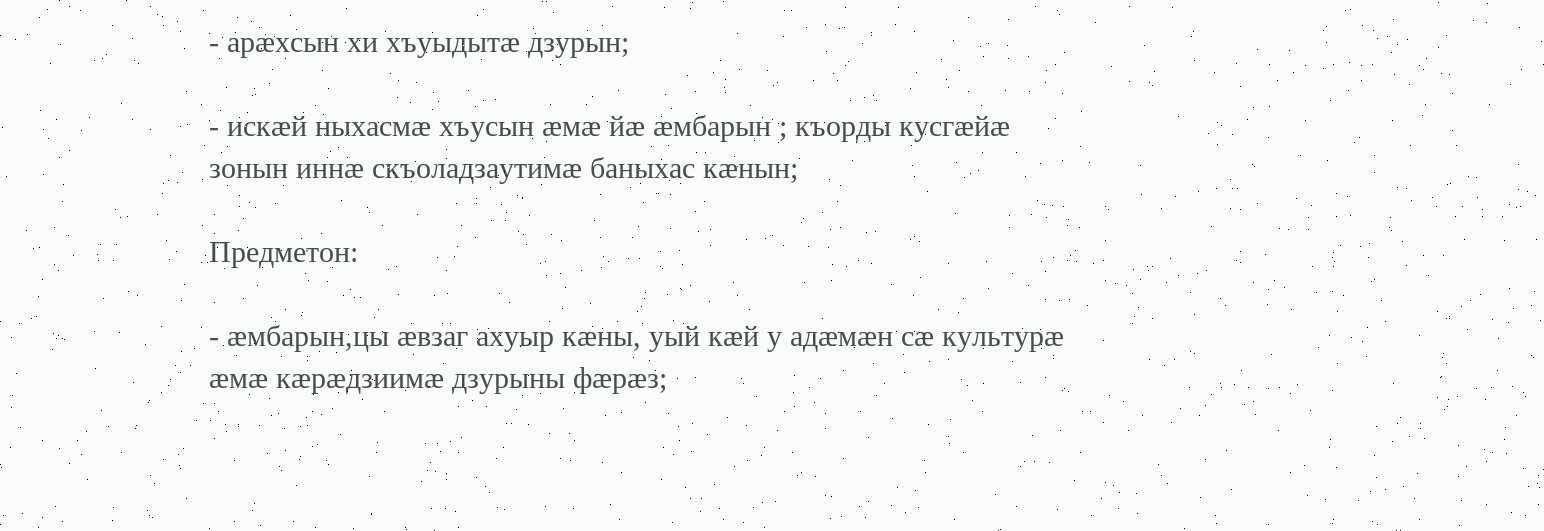- арӕхсын хи хъуыдытӕ дзурын;

- искӕй ныхасмӕ хъусын ӕмӕ йӕ ӕмбарын ; къорды кусгӕйӕ зонын иннӕ скъоладзаутимӕ баныхас кӕнын;

Предметон:

- ӕмбарын,цы ӕвзаг ахуыр кӕны, уый кӕй у адӕмӕн сӕ культурӕ ӕмӕ кӕрӕдзиимӕ дзурыны фӕрӕз;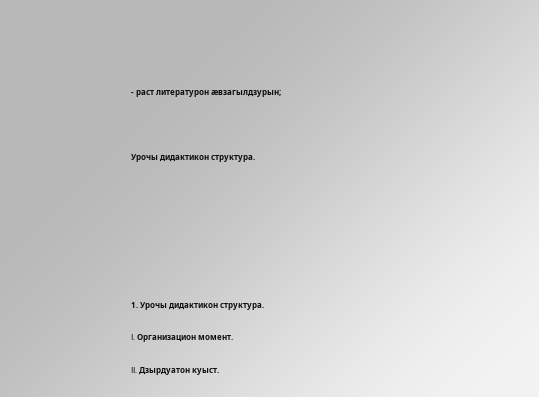- раст литературон ӕвзагылдзурын;



Урочы дидактикон структура.








1. Урочы дидактикон структура.

I. Организацион момент.

II. Дзырдуатон куыст.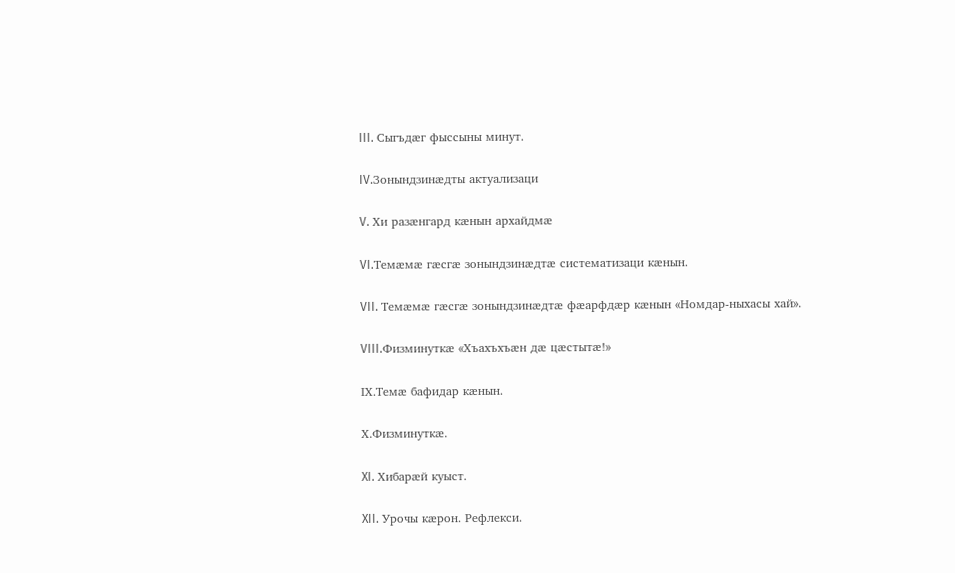III. Сыгъдӕг фыссыны минут.

IV.Зонындзинӕдты актуализаци

V. Хи разӕнгард кӕнын архайдмӕ

VI.Темӕмӕ гӕсгӕ зонындзинӕдтӕ систематизаци кӕнын.

VII. Темӕмӕ гӕсгӕ зонындзинӕдтӕ фӕарфдӕр кӕнын «Номдар-ныхасы хай».

VIII.Физминуткӕ «Хъахъхъӕн дӕ цӕстытӕ!»

IХ.Темӕ бафидар кӕнын.

Х.Физминуткӕ.

XI. Хибарӕй куыст.

XII. Урочы кӕрон. Рефлекси.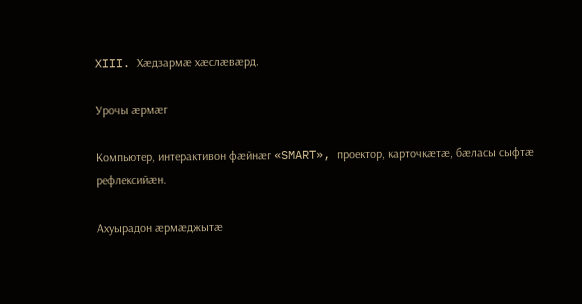XIII. Хӕдзармӕ хӕслӕвӕрд.

Урочы ӕрмӕг

Компьютер, интерактивон фӕйнӕг «SMART», проектор, карточкӕтӕ, бæласы сыфтæ рефлексийӕн.

Ахуырадон ӕрмӕджытӕ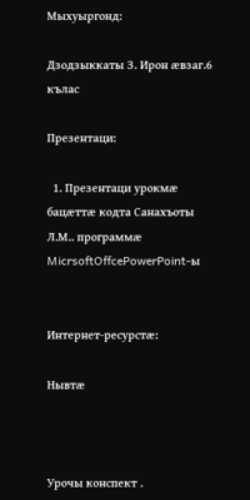Мыхуыргонд:

Дзодзыккаты З. Ирон ӕвзаг.6 кълас

Презентаци:

  1. Презентаци урокмӕ бацӕттӕ кодта Санахъоты Л.М.. программӕ MicrsoftOffcePowerPoint-ы


Интернет-ресурстӕ:

Нывтӕ



Урочы конспект .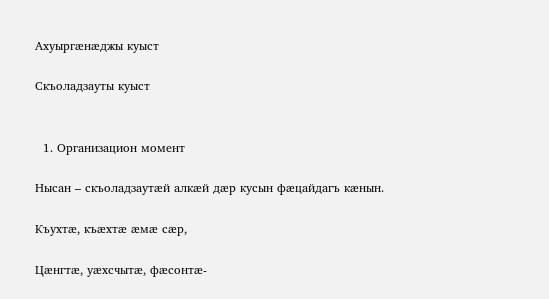Ахуыргӕнӕджы куыст

Скъоладзауты куыст


  1. Организацион момент

Нысан – скъоладзаутӕй алкӕй дӕр кусын фӕцайдагъ кӕнын.

Къухтӕ, къӕхтӕ ӕмӕ сӕр,

Цӕнгтӕ, уӕхсчытӕ, фӕсонтӕ-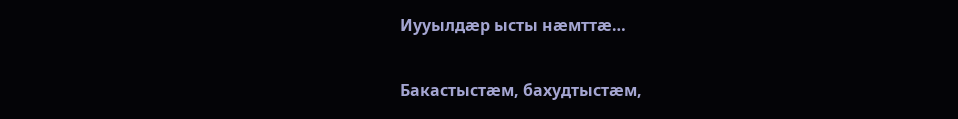Иууылдӕр ысты нӕмттӕ…

Бакастыстӕм, бахудтыстӕм,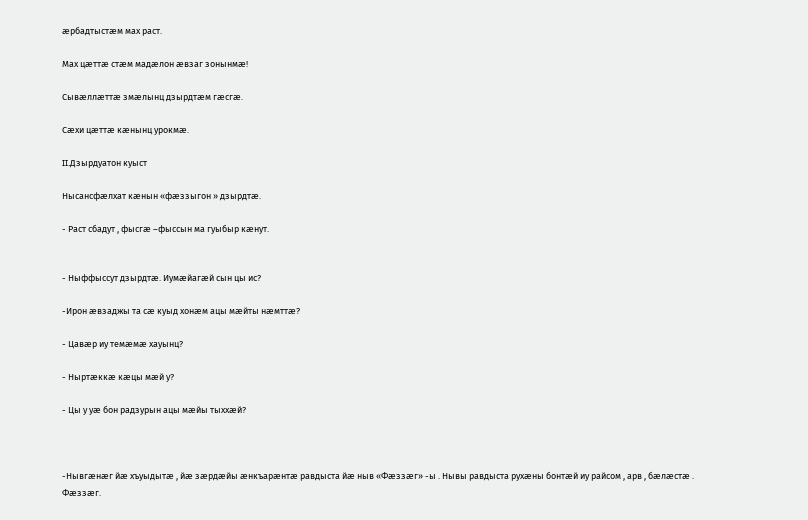ӕрбадтыстӕм мах раст.

Мах цӕттӕ стӕм мадӕлон ӕвзаг зонынмӕ!

Сывӕллӕттӕ змӕлынц дзырдтӕм гӕсгӕ.

Сӕхи цӕттӕ кӕнынц урокмӕ.

II.Дзырдуатон куыст

Нысансфӕлхат кӕнын «фӕззыгон » дзырдтӕ.

- Раст сбадут , фысгӕ –фыссын ма гуыбыр кӕнут.


- Ныффыссут дзырдтӕ. Иумӕйагӕй сын цы ис?

-Ирон ӕвзаджы та сӕ куыд хонӕм ацы мӕйты нӕмттӕ?

- Цавӕр иу темӕмӕ хауынц?

- Ныртӕккӕ кӕцы мӕй у?

- Цы у уӕ бон радзурын ацы мӕйы тыххӕй?



-Нывгӕнӕг йӕ хъуыдытӕ , йӕ зӕрдӕйы ӕнкъарӕнтӕ равдыста йӕ ныв «Фӕззӕг» -ы . Нывы равдыста рухӕны бонтӕй иу райсом , арв , бӕлӕстӕ . Фӕззӕг.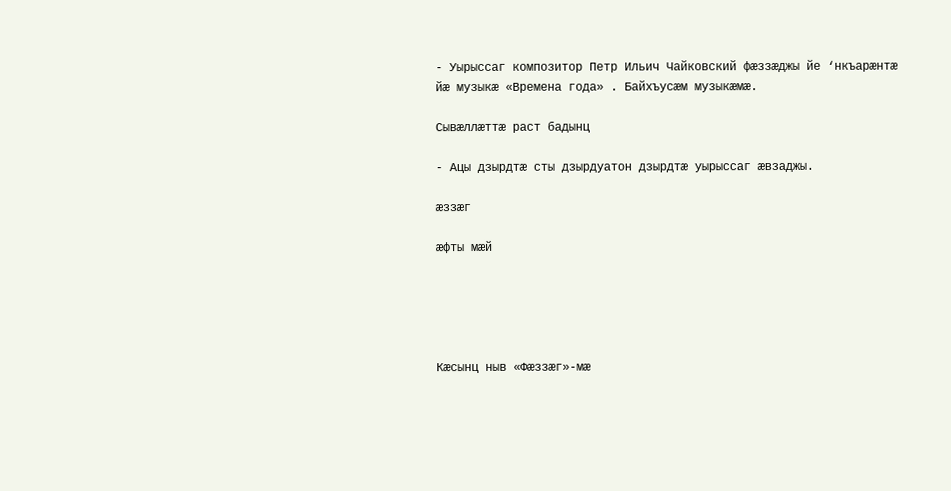- Уырыссаг композитор Петр Ильич Чайковский фӕззӕджы йе ‘нкъарӕнтӕ йӕ музыкӕ «Времена года» . Байхъусӕм музыкӕмӕ.

Сывӕллӕттӕ раст бадынц

- Ацы дзырдтӕ сты дзырдуатон дзырдтӕ уырыссаг ӕвзаджы.

ӕззӕг

ӕфты мӕй





Кӕсынц ныв «Фӕззӕг»-мӕ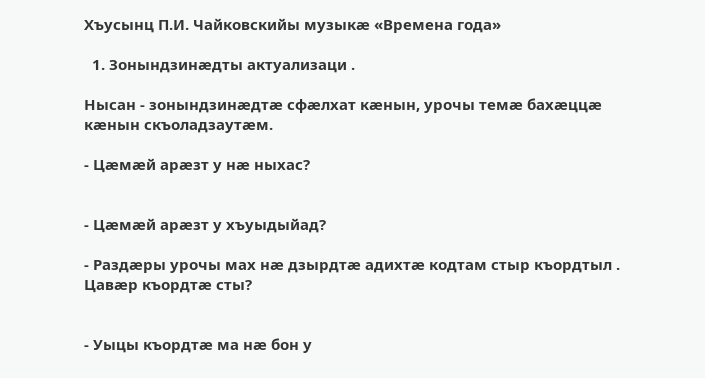Хъусынц П.И. Чайковскийы музыкӕ «Времена года»

  1. Зонындзинӕдты актуализаци .

Нысан - зонындзинӕдтӕ сфӕлхат кӕнын, урочы темӕ бахӕццӕ кӕнын скъоладзаутӕм.

- Цӕмӕй арӕзт у нӕ ныхас?


- Цӕмӕй арӕзт у хъуыдыйад?

- Раздӕры урочы мах нӕ дзырдтӕ адихтӕ кодтам стыр къордтыл . Цавӕр къордтӕ сты?


- Уыцы къордтӕ ма нӕ бон у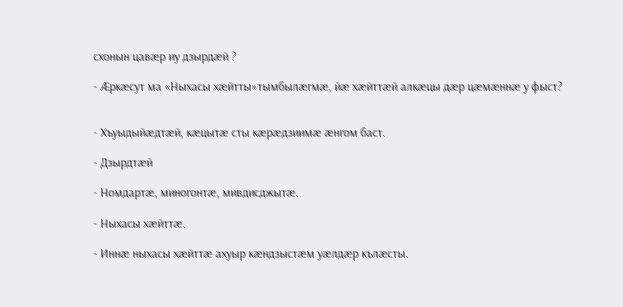схонын цавӕр иу дзырдӕй ?

- Ӕркӕсут ма «Ныхасы хӕйтты»тымбылӕгмӕ, йӕ хӕйттӕй алкӕцы дӕр цӕмӕннӕ у фыст?


- Хъуыдыйӕдтӕй, кӕцытӕ сты кӕрӕдзиимӕ ӕнгом баст.

- Дзырдтӕй

- Номдартӕ, миногонтӕ, мивдисджытӕ.

- Ныхасы хӕйттӕ.

- Иннӕ ныхасы хӕйттӕ ахуыр кӕндзыстӕм уӕлдӕр кълӕсты.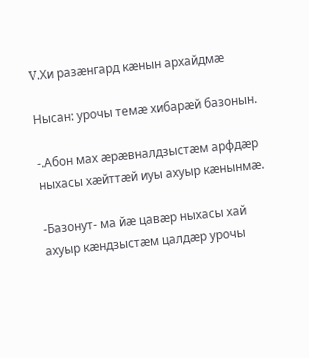V.Хи разӕнгард кӕнын архайдмӕ

Нысан: урочы темӕ хибарӕй базонын.

-.Абон мах ӕрӕвналдзыстӕм арфдӕр ныхасы хӕйттӕй иуы ахуыр кӕнынмӕ.

-Базонут- ма йӕ цавӕр ныхасы хай ахуыр кӕндзыстӕм цалдӕр урочы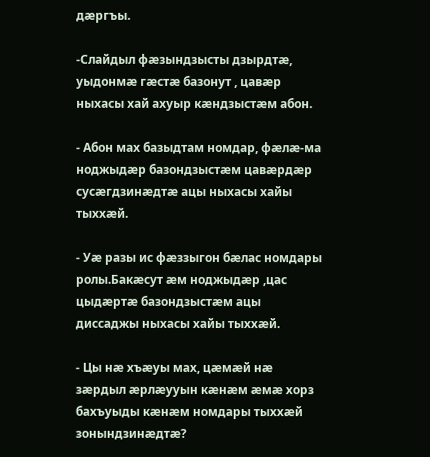дӕргъы.

-Слайдыл фӕзындзысты дзырдтӕ, уыдонмӕ гӕстӕ базонут , цавӕр ныхасы хай ахуыр кӕндзыстӕм абон.

- Абон мах базыдтам номдар, фӕлӕ-ма ноджыдӕр базондзыстӕм цавӕрдӕр сусӕгдзинӕдтӕ ацы ныхасы хайы тыххӕй.

- Уӕ разы ис фӕззыгон бӕлас номдары ролы.Бакӕсут ӕм ноджыдӕр ,цас цыдӕртӕ базондзыстӕм ацы диссаджы ныхасы хайы тыххӕй.

- Цы нӕ хъӕуы мах, цӕмӕй нӕ зӕрдыл ӕрлӕууын кӕнӕм ӕмӕ хорз бахъуыды кӕнӕм номдары тыххӕй зонындзинӕдтӕ?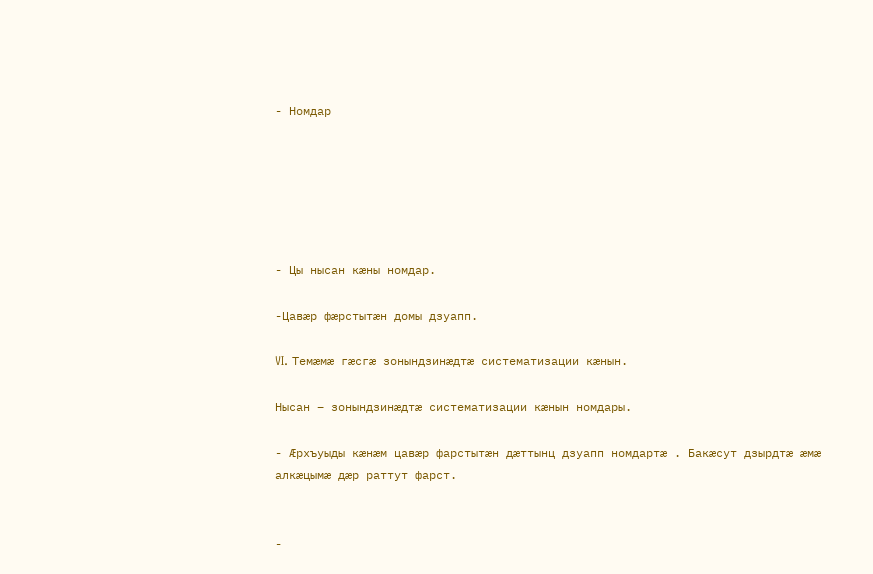- Номдар






- Цы нысан кӕны номдар.

-Цавӕр фӕрстытӕн домы дзуапп.

VI. Темӕмӕ гӕсгӕ зонындзинӕдтӕ систематизации кӕнын.

Нысан – зонындзинӕдтӕ систематизации кӕнын номдары.

- Ӕрхъуыды кӕнӕм цавӕр фарстытӕн дӕттынц дзуапп номдартӕ . Бакӕсут дзырдтӕ ӕмӕ алкӕцымӕ дӕр раттут фарст.


-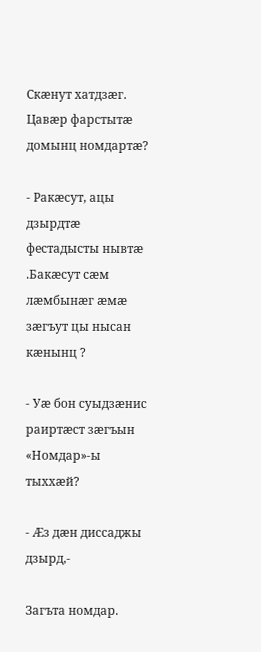Скӕнут хатдзӕг. Цавӕр фарстытӕ домынц номдартӕ?

- Ракӕсут, ацы дзырдтӕ фестадысты нывтӕ .Бакӕсут сӕм лӕмбынӕг ӕмӕ зӕгъут цы нысан кӕнынц ?

- Уӕ бон суыдзӕнис раиртӕст зӕгъын «Номдар»-ы тыххӕй?

- Ӕз дӕн диссаджы дзырд,-

Загъта номдар.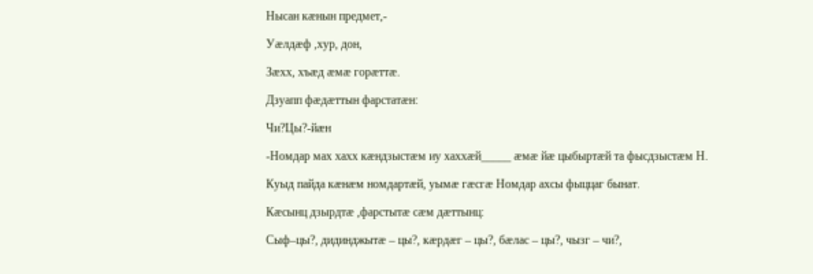Нысан кӕнын предмет,-

Уӕлдӕф ,хур, дон,

Зӕхх, хъӕд ӕмӕ горӕттӕ.

Дзуапп фӕдӕттын фарстатӕн:

Чи?Цы?-йӕн

-Номдар мах хахх кӕндзыстӕм иу хаххӕй_____ ӕмӕ йӕ цыбыртӕй та фысдзыстӕм Н.

Куыд пайда кӕнӕм номдартӕй, уымӕ гӕсгӕ Номдар ахсы фыццаг бынат.

Кӕсынц дзырдтӕ ,фарстытӕ сӕм дӕттынц:

Сыф–цы?, дидинджытӕ – цы?, кӕрдӕг – цы?, бӕлас – цы?, чызг – чи?,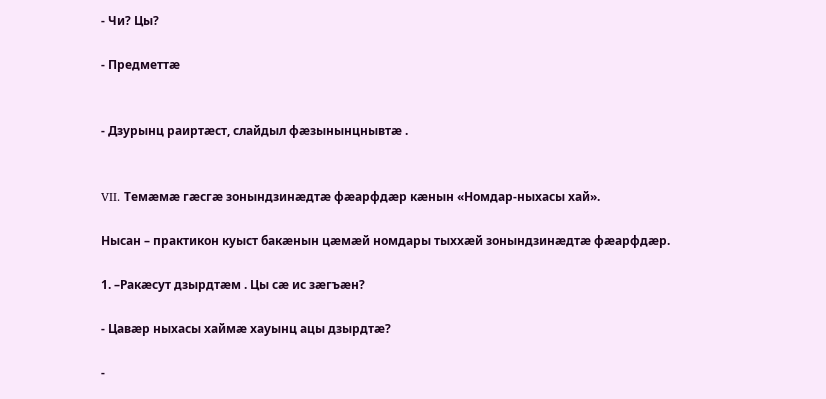- Чи? Цы?

- Предметтӕ


- Дзурынц раиртӕст, слайдыл фӕзынынцнывтӕ .


VII. Темӕмӕ гӕсгӕ зонындзинӕдтӕ фӕарфдӕр кӕнын «Номдар-ныхасы хай».

Нысан – практикон куыст бакӕнын цӕмӕй номдары тыххӕй зонындзинӕдтӕ фӕарфдӕр.

1. –Ракӕсут дзырдтӕм . Цы сӕ ис зӕгъӕн?

- Цавӕр ныхасы хаймӕ хауынц ацы дзырдтӕ?

-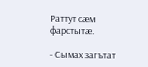Раттут сӕм фарстытӕ.

- Сымах загътат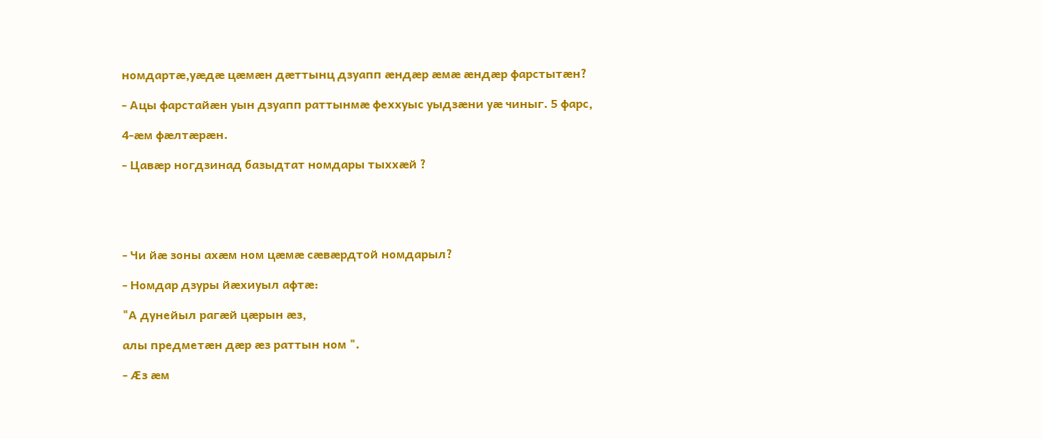номдартӕ,уӕдӕ цӕмӕн дӕттынц дзуапп ӕндӕр ӕмӕ ӕндӕр фарстытӕн?

- Ацы фарстайӕн уын дзуапп раттынмӕ феххуыс уыдзӕни уӕ чиныг. 5 фарс,

4-ӕм фӕлтӕрӕн.

- Цавӕр ногдзинад базыдтат номдары тыххӕй ?





- Чи йӕ зоны ахӕм ном цӕмӕ сӕвӕрдтой номдарыл?

- Номдар дзуры йӕхиуыл афтӕ:

"А дунейыл рагӕй цӕрын ӕз,

алы предметӕн дӕр ӕз раттын ном ".

- Ӕз ӕм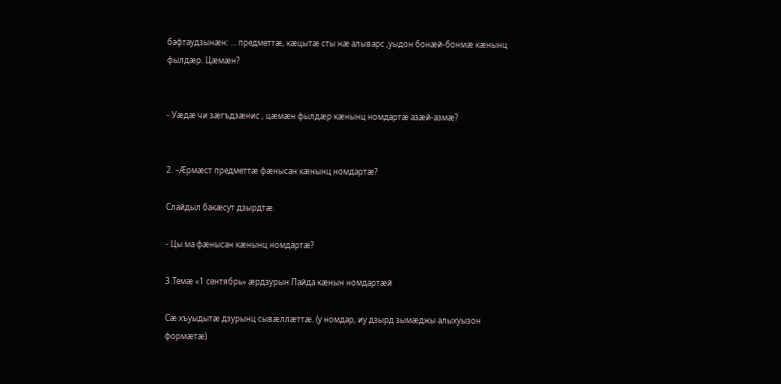бафтаудзынӕн: … предметтӕ, кӕцытӕ сты нӕ алыварс ,уыдон бонӕй-бонмӕ кӕнынц фылдӕр. Цӕмӕн?


- Уӕдӕ чи зӕгъдзӕнис , цӕмӕн фылдӕр кӕнынц номдартӕ азӕй-азмӕ?


2. –Ӕрмӕст предметтӕ фӕнысан кӕнынц номдартӕ?

Слайдыл бакӕсут дзырдтӕ.

- Цы ма фӕнысан кӕнынц номдартӕ?

3.Темӕ «1 сентябрь» ӕрдзурын.Пайда кӕнын номдартӕй

Сӕ хъуыдытӕ дзурынц сывӕллӕттӕ. (у номдар, иу дзырд зымӕджы алыхуызон формӕтӕ)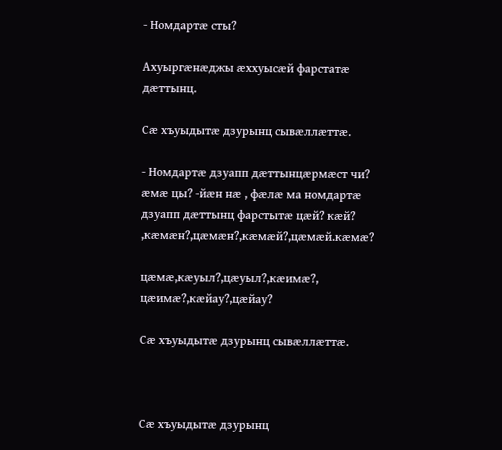- Номдартӕ сты?

Ахуыргӕнӕджы ӕххуысӕй фарстатӕ дӕттынц.

Сӕ хъуыдытӕ дзурынц сывӕллӕттӕ.

- Номдартӕ дзуапп дӕттынцӕрмӕст чи? ӕмӕ цы? -йӕн нӕ , фӕлӕ ма номдартӕ дзуапп дӕттынц фарстытӕ цӕй? кӕй? ,кӕмӕн?,цӕмӕн?,кӕмӕй?,цӕмӕй.кӕмӕ?

цӕмӕ,кӕуыл?,цӕуыл?,кӕимӕ?, цӕимӕ?,кӕйау?,цӕйау?

Сӕ хъуыдытӕ дзурынц сывӕллӕттӕ.



Сӕ хъуыдытӕ дзурынц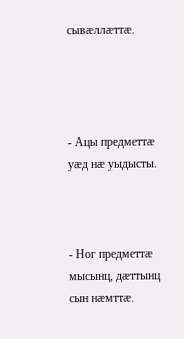сывӕллӕттӕ.




- Ацы предметтӕ уӕд нӕ уыдысты.



- Ног предметтӕ мысынц, дӕттынц сын нӕмттӕ.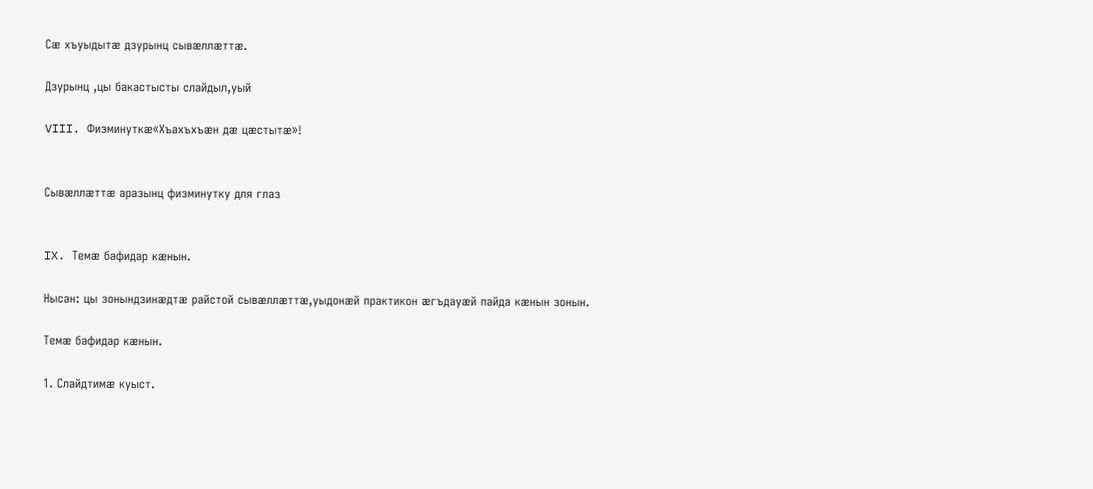Сӕ хъуыдытӕ дзурынц сывӕллӕттӕ.

Дзурынц ,цы бакастысты слайдыл,уый

VIII. Физминуткӕ«Хъахъхъӕн дӕ цӕстытӕ»!


Сывӕллӕттӕ аразынц физминутку для глаз


IX. Темӕ бафидар кӕнын.

Нысан: цы зонындзинӕдтӕ райстой сывӕллӕттӕ,уыдонӕй практикон ӕгъдауӕй пайда кӕнын зонын.

Темӕ бафидар кӕнын.

1. Слайдтимӕ куыст.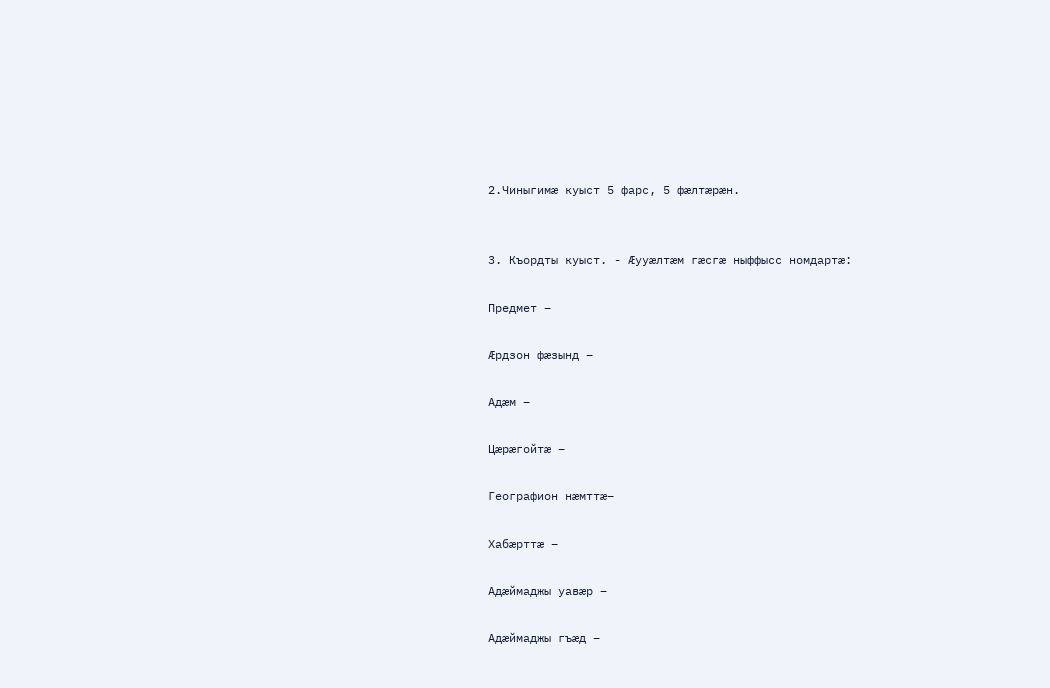2.Чиныгимӕ куыст 5 фарс, 5 фӕлтӕрӕн.


3. Къордты куыст. - Ӕууӕлтӕм гӕсгӕ ныффысс номдартӕ:

Предмет –

Ӕрдзон фӕзынд –

Адӕм –

Цӕрӕгойтӕ –

Географион нӕмттӕ–

Хабӕрттӕ –

Адӕймаджы уавӕр –

Адӕймаджы гъӕд –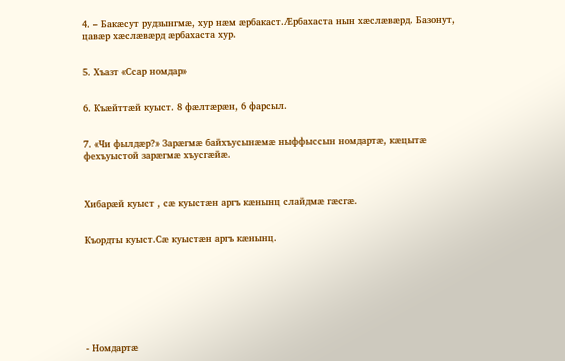4. – Бакӕсут рудзынгмӕ, хур нӕм ӕрбакаст.Ӕрбахаста нын хӕслӕвӕрд. Базонут, цавӕр хӕслӕвӕрд ӕрбахаста хур.


5. Хъазт «Ссар номдар»


6. Къӕйттӕй куыст. 8 фӕлтӕрӕн, 6 фарсыл.


7. «Чи фылдӕр?» Зарӕгмӕ байхъусынӕмӕ ныффыссын номдартӕ, кӕцытӕ фехъуыстой зарӕгмӕ хъусгӕйӕ.



Хибарӕй куыст , сӕ куыстӕн аргъ кӕнынц слайдмӕ гӕсгӕ.


Къордты куыст.Сӕ куыстӕн аргъ кӕнынц.








- Номдартӕ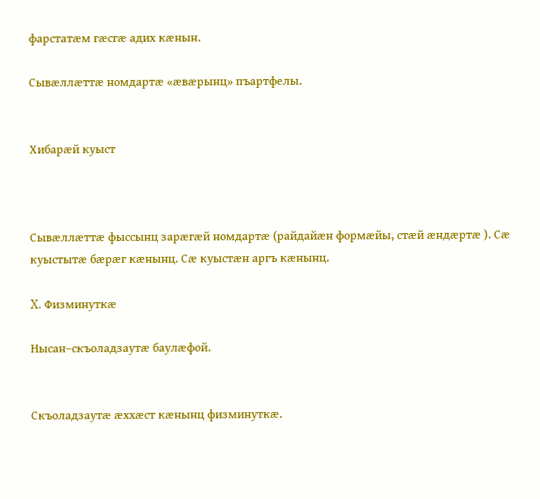фарстатӕм гӕсгӕ адих кӕнын.

Сывӕллӕттӕ номдартӕ «ӕвӕрынц» пъартфелы.


Хибарӕй куыст



Сывӕллӕттӕ фыссынц зарӕгӕй номдартӕ (райдайӕн формӕйы, стӕй ӕндӕртӕ ). Сӕ куыстытӕ бӕрӕг кӕнынц. Сӕ куыстӕн аргъ кӕнынц.

X. Физминуткӕ

Нысан–скъоладзаутӕ баулӕфой.


Скъоладзаутӕ ӕххӕст кӕнынц физминуткӕ.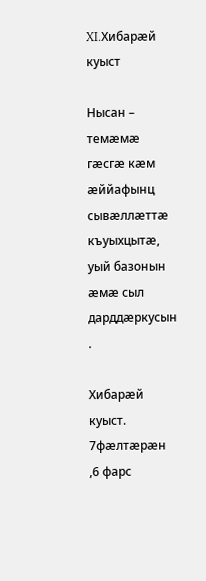XI.Хибарӕй куыст

Нысан – темӕмӕ гӕсгӕ кӕм ӕййафынц сывӕллӕттӕ къуыхцытӕ, уый базонын ӕмӕ сыл дарддӕркусын .

Хибарӕй куыст. 7фӕлтӕрӕн ,6 фарс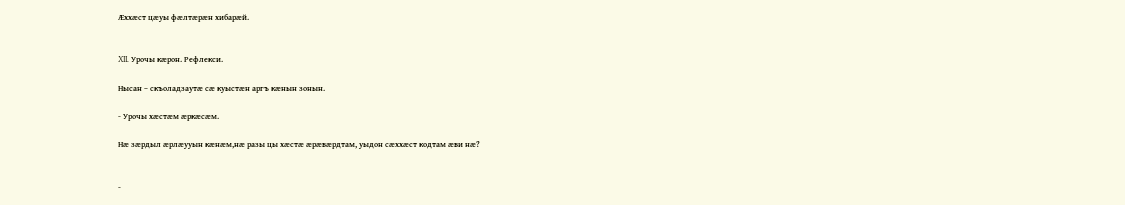Ӕххӕст цӕуы фӕлтӕрӕн хибарӕй.


XII. Урочы кӕрон. Рефлекси.

Нысан – скъоладзаутӕ сӕ куыстӕн аргъ кӕнын зонын.

- Урочы хӕстӕм ӕркӕсӕм.

Нӕ зӕрдыл ӕрлӕууын кӕнӕм,нӕ разы цы хӕстӕ ӕрӕвӕрдтам, уыдон сӕххӕст кодтам ӕви нӕ?


-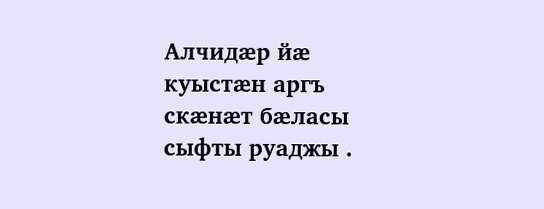Алчидӕр йӕ куыстӕн аргъ скӕнӕт бӕласы сыфты руаджы .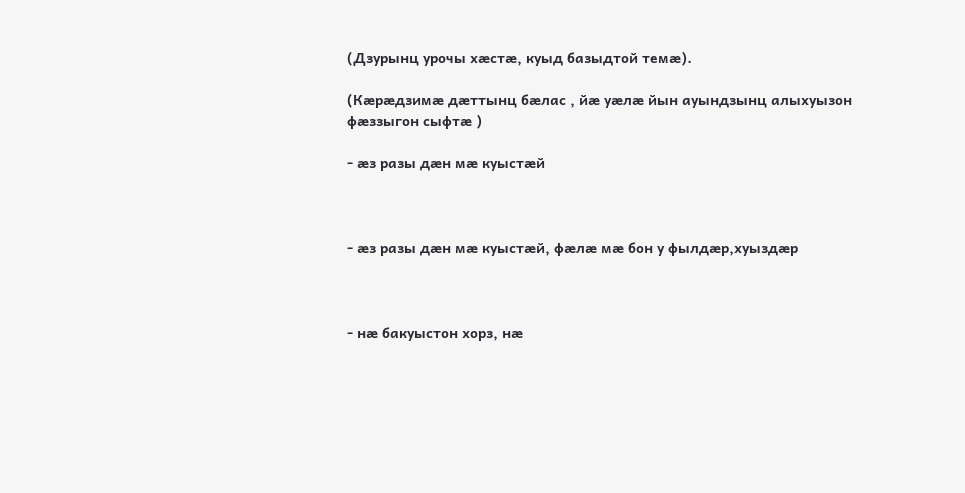(Дзурынц урочы хӕстӕ, куыд базыдтой темӕ).

(Кӕрӕдзимӕ дӕттынц бӕлас , йӕ уӕлӕ йын ауындзынц алыхуызон фӕззыгон сыфтӕ )

- ӕз разы дӕн мӕ куыстӕй



- ӕз разы дӕн мӕ куыстӕй, фӕлӕ мӕ бон у фылдӕр,хуыздӕр



- нӕ бакуыстон хорз, нӕ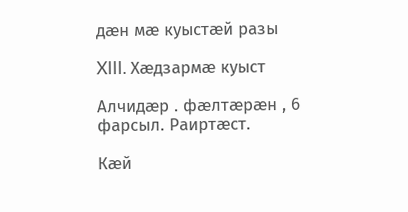дӕн мӕ куыстӕй разы

XIII. Хӕдзармӕ куыст

Алчидӕр . фӕлтӕрӕн , 6 фарсыл. Раиртӕст.

Кӕй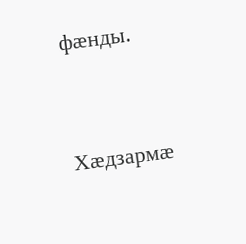фӕнды.




Хӕдзармӕ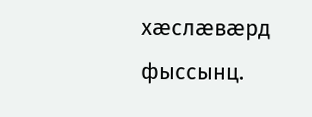хӕслӕвӕрд фыссынц.